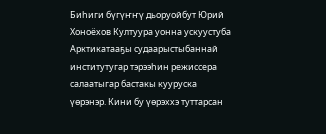Биһиги бүгүҥҥү дьоруойбут Юрий Хоноёхов Култуура уонна ускуустуба Арктикатааҕы судаарыстыбаннай институтугар тэрээһин режиссера салаатыгар бастакы кууруска үөрэнэр. Кини бу үөрэххэ туттарсан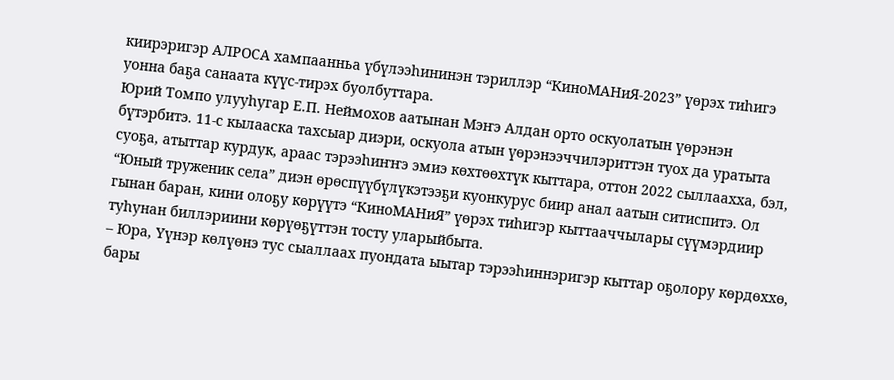киирэригэр АЛРОСА хампаанньа үбүлээһининэн тэриллэр “КиноМАНиЯ-2023” үөрэх тиһигэ уонна баҕа санаата күүс-тирэх буолбуттара.
Юрий Томпо улууһугар Е.П. Неймохов аатынан Мэҥэ Алдан орто оскуолатын үөрэнэн бүтэрбитэ. 11-с кылааска тахсыар диэри, оскуола атын үөрэнээччилэриттэн туох да уратыта суоҕа, атыттар курдук, араас тэрээһиҥҥэ эмиэ көхтөөхтүк кыттара, оттон 2022 сыллаахха, бэл, “Юный труженик села” диэн өрөспүүбүлүкэтээҕи куонкурус биир анал аатын ситиспитэ. Ол гынан баран, кини олоҕу көрүүтэ “КиноМАНиЯ” үөрэх тиһигэр кыттааччылары сүүмэрдиир туһунан биллэриини көрүөҕүттэн тосту уларыйбыта.
– Юра, Үүнэр көлүөнэ тус сыаллаах пуондата ыытар тэрээһиннэригэр кыттар оҕолору көрдөххө, бары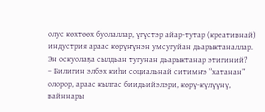олус көхтөөх буолаллар, үгүстэр айар-тутар (креативнай) индустрия араас көрүҥүнэн умсугуйан дьарыктаналлар.
Эн оскуолаҕа сылдьан тугунан дьарыктанар этигиний?
– Билигин элбэх киһи социальнай ситимҥэ “хатанан” олорор, араас кылгас биидьийэлэри, көрү-күлүүнү, вайннары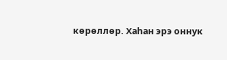көрөллөр. Хаһан эрэ оннук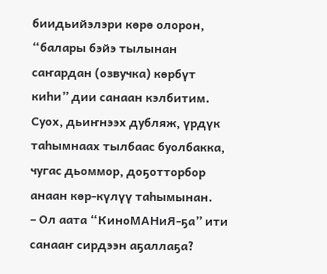биидьийэлэри көрө олорон, “балары бэйэ тылынан саҥардан (озвучка) көрбүт киһи” дии санаан кэлбитим. Суох, дьиҥнээх дубляж, үрдүк таһымнаах тылбаас буолбакка, чугас дьоммор, доҕотторбор анаан көр-күлүү таһымынан.
– Ол аата “КиноМАНиЯ-ҕа” ити санааҥ сирдээн аҕаллаҕа?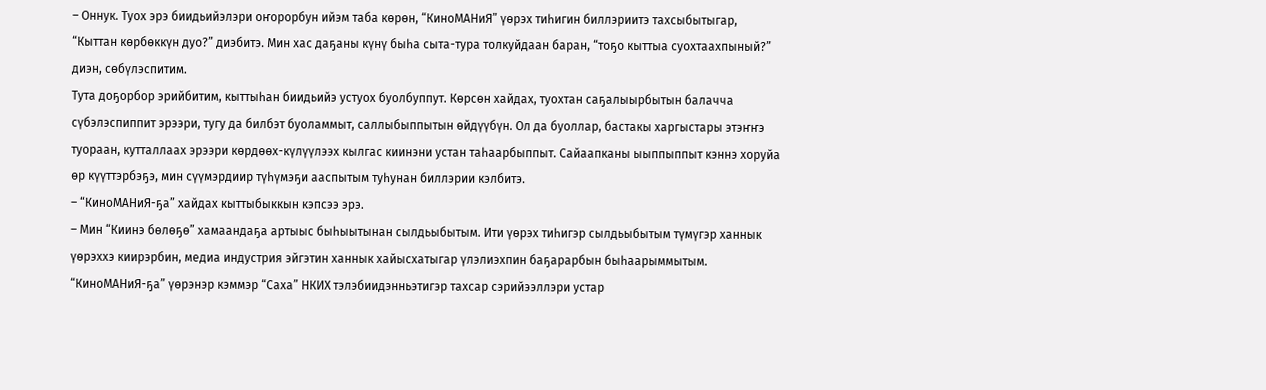– Оннук. Туох эрэ биидьийэлэри оҥорорбун ийэм таба көрөн, “КиноМАНиЯ” үөрэх тиһигин биллэриитэ тахсыбытыгар, “Кыттан көрбөккүн дуо?” диэбитэ. Мин хас даҕаны күнү быһа сыта-тура толкуйдаан баран, “тоҕо кыттыа суохтаахпыный?” диэн, сөбүлэспитим.
Тута доҕорбор эрийбитим, кыттыһан биидьийэ устуох буолбуппут. Көрсөн хайдах, туохтан саҕалыырбытын балачча сүбэлэспиппит эрээри, тугу да билбэт буоламмыт, саллыбыппытын өйдүүбүн. Ол да буоллар, бастакы харгыстары этэҥҥэ туораан, кутталлаах эрээри көрдөөх-күлүүлээх кылгас киинэни устан таһаарбыппыт. Сайаапканы ыыппыппыт кэннэ хоруйа өр күүттэрбэҕэ, мин сүүмэрдиир түһүмэҕи ааспытым туһунан биллэрии кэлбитэ.
– “КиноМАНиЯ-ҕа” хайдах кыттыбыккын кэпсээ эрэ.
– Мин “Киинэ бөлөҕө” хамаандаҕа артыыс быһыытынан сылдьыбытым. Ити үөрэх тиһигэр сылдьыбытым түмүгэр ханнык үөрэххэ киирэрбин, медиа индустрия эйгэтин ханнык хайысхатыгар үлэлиэхпин баҕарарбын быһаарыммытым. “КиноМАНиЯ-ҕа” үөрэнэр кэммэр “Саха” НКИХ тэлэбиидэнньэтигэр тахсар сэрийээллэри устар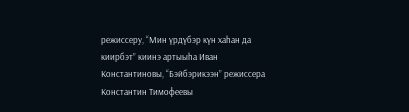режиссеру, “Мин үрдүбэр күн хаһан да киирбэт” киинэ артыыһа Иван Константиновы, “Бэйбэрикээн” режиссера Константин Тимофеевы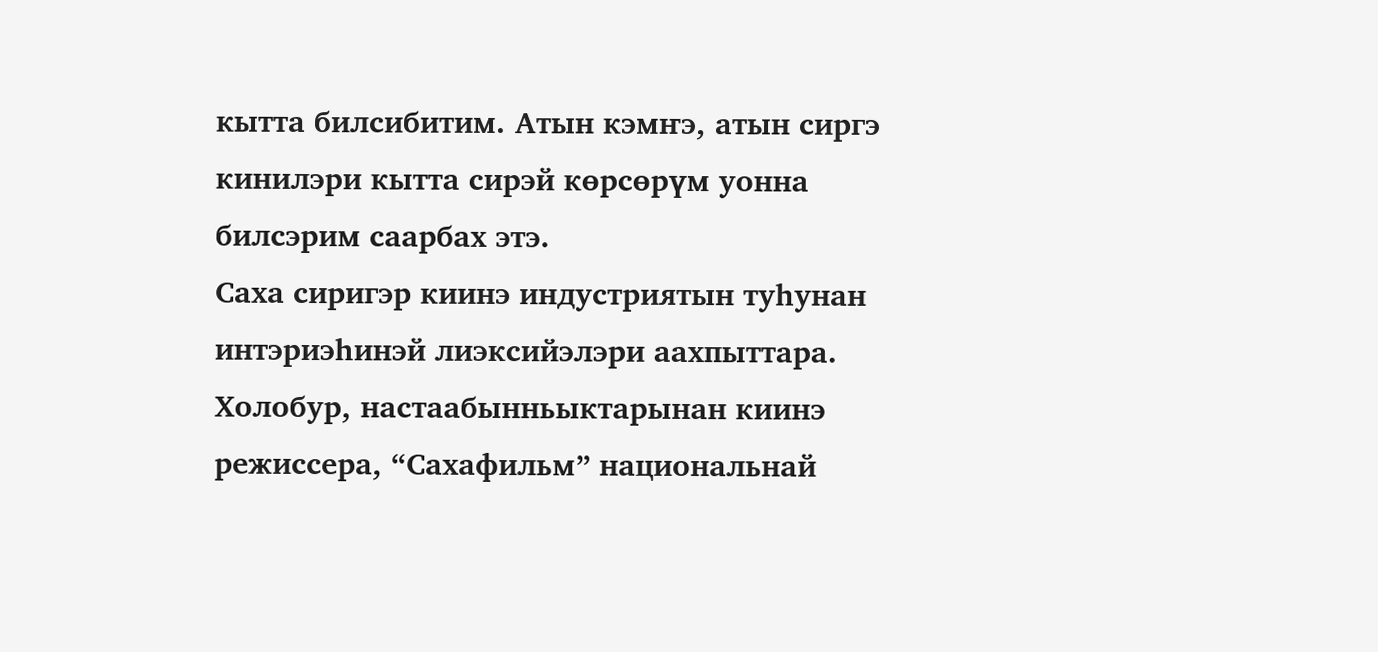кытта билсибитим. Атын кэмҥэ, атын сиргэ кинилэри кытта сирэй көрсөрүм уонна билсэрим саарбах этэ.
Саха сиригэр киинэ индустриятын туһунан интэриэһинэй лиэксийэлэри аахпыттара. Холобур, настаабынньыктарынан киинэ режиссера, “Сахафильм” национальнай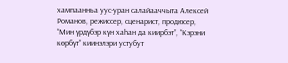хампаанньа уус-уран салайааччыта Алексей Романов, режиссер, сценарист, продюсер, “Мин үрдүбэр күн хаһан да киирбэт”, “Кэрэни көрбүт” киинэлэри устубут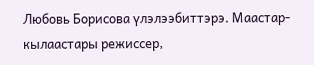Любовь Борисова үлэлээбиттэрэ. Маастар-кылаастары режиссер,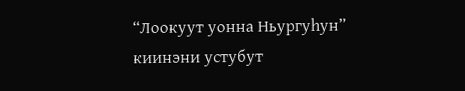“Лоокуут уонна Ньургуһун” киинэни устубут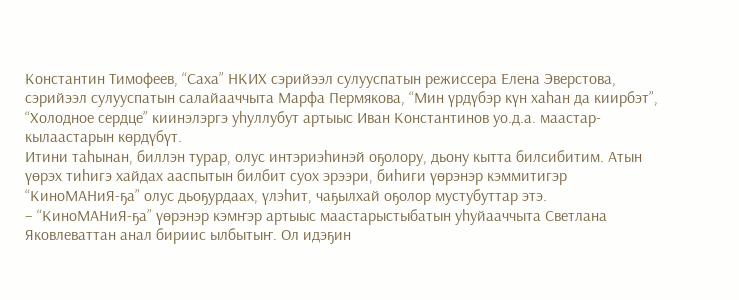Константин Тимофеев, “Саха” НКИХ сэрийээл сулууспатын режиссера Елена Эверстова, сэрийээл сулууспатын салайааччыта Марфа Пермякова, “Мин үрдүбэр күн хаһан да киирбэт”, “Холодное сердце” киинэлэргэ уһуллубут артыыс Иван Константинов уо.д.а. маастар-кылаастарын көрдүбүт.
Итини таһынан, биллэн турар, олус интэриэһинэй оҕолору, дьону кытта билсибитим. Атын үөрэх тиһигэ хайдах ааспытын билбит суох эрээри, биһиги үөрэнэр кэммитигэр “КиноМАНиЯ-ҕа” олус дьоҕурдаах, үлэһит, чаҕылхай оҕолор мустубуттар этэ.
– “КиноМАНиЯ-ҕа” үөрэнэр кэмҥэр артыыс маастарыстыбатын уһуйааччыта Светлана Яковлеваттан анал бириис ылбытыҥ. Ол идэҕин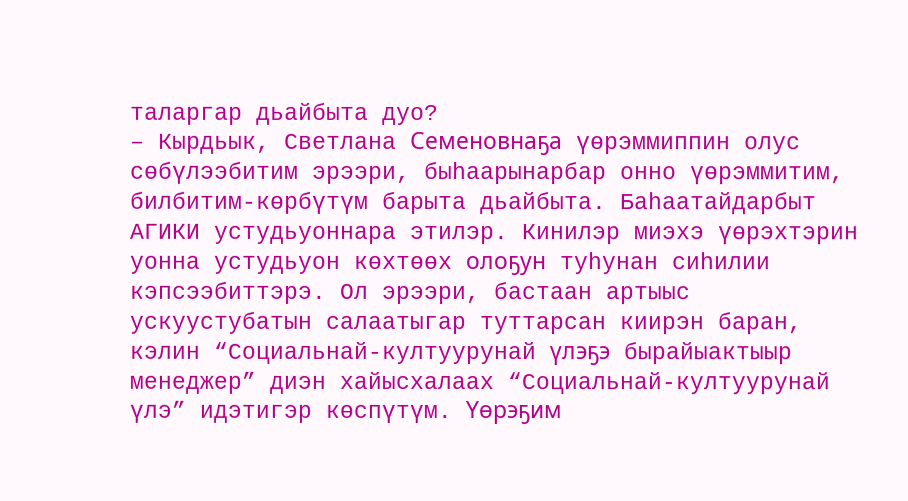таларгар дьайбыта дуо?
– Кырдьык, Светлана Семеновнаҕа үөрэммиппин олус сөбүлээбитим эрээри, быһаарынарбар онно үөрэммитим, билбитим-көрбүтүм барыта дьайбыта. Баһаатайдарбыт АГИКИ устудьуоннара этилэр. Кинилэр миэхэ үөрэхтэрин уонна устудьуон көхтөөх олоҕун туһунан сиһилии кэпсээбиттэрэ. Ол эрээри, бастаан артыыс ускуустубатын салаатыгар туттарсан киирэн баран, кэлин “Социальнай-култуурунай үлэҕэ бырайыактыыр менеджер” диэн хайысхалаах “Социальнай-култуурунай үлэ” идэтигэр көспүтүм. Үөрэҕим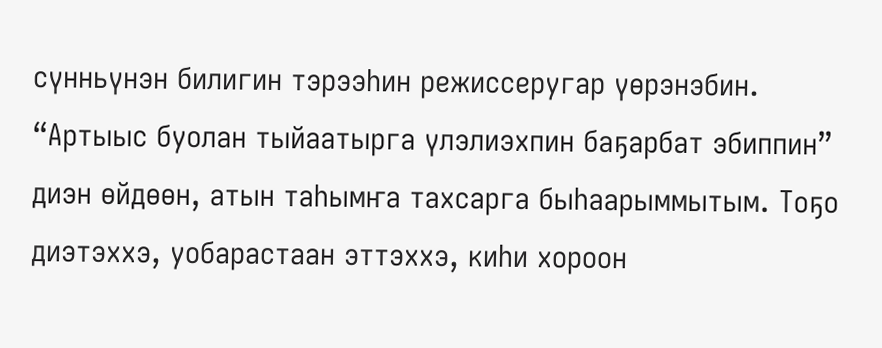сүнньүнэн билигин тэрээһин режиссеругар үөрэнэбин.
“Артыыс буолан тыйаатырга үлэлиэхпин баҕарбат эбиппин” диэн өйдөөн, атын таһымҥа тахсарга быһаарыммытым. Тоҕо диэтэххэ, уобарастаан эттэххэ, киһи хороон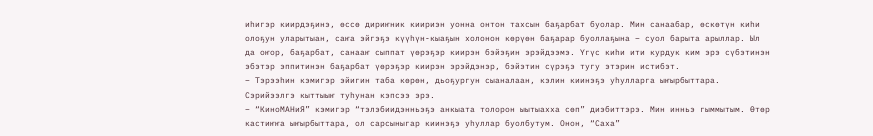иһигэр киирдэҕинэ, өссө дириҥник киириэн уонна онтон тахсын баҕарбат буолар. Мин санаабар, өскөтүн киһи олоҕун уларытыан, саҥа эйгэҕэ күүһүн-кыаҕын холонон көрүөн баҕарар буоллаҕына – суол барыта арыллар. Ыл да оҥор, баҕарбат, санааҥ сыппат үөрэҕэр киирэн бэйэҕин эрэйдээмэ. Үгүс киһи ити курдук ким эрэ сүбэтинэн эбэтэр эппитинэн баҕарбат үөрэҕэр киирэн эрэйдэнэр, бэйэтин сүрэҕэ тугу этэрин истибэт.
– Тэрээһин кэмигэр эйигин таба көрөн, дьоҕургун сыаналаан, кэлин киинэҕэ уһулларга ыҥырбыттара. Сэрийээлгэ кыттыыҥ туһунан кэпсээ эрэ.
– “КиноМАНиЯ” кэмигэр “тэлэбиидэнньэҕэ анкыата толорон ыытыахха сөп” диэбиттэрэ. Мин инньэ гыммытым. Өтөр кастиҥҥа ыҥырбыттара, ол сарсыныгар киинэҕэ уһуллар буолбутум. Онон, “Саха”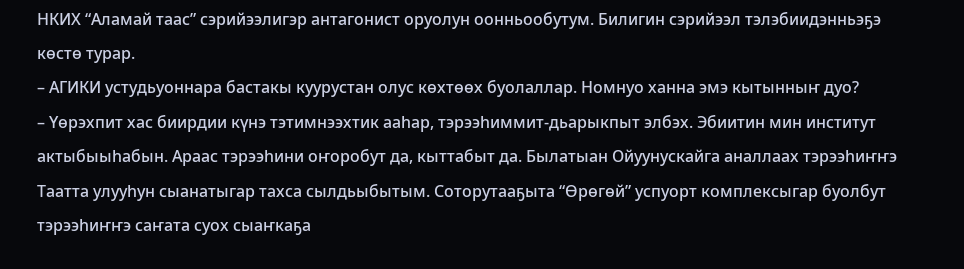НКИХ “Аламай таас” сэрийээлигэр антагонист оруолун оонньообутум. Билигин сэрийээл тэлэбиидэнньэҕэ көстө турар.
– АГИКИ устудьуоннара бастакы куурустан олус көхтөөх буолаллар. Номнуо ханна эмэ кытынныҥ дуо?
– Үөрэхпит хас биирдии күнэ тэтимнээхтик ааһар, тэрээһиммит-дьарыкпыт элбэх. Эбиитин мин институт актыбыыһабын. Араас тэрээһини оҥоробут да, кыттабыт да. Былатыан Ойуунускайга аналлаах тэрээһиҥҥэ Таатта улууһун сыанатыгар тахса сылдьыбытым. Соторутааҕыта “Өрөгөй” успуорт комплексыгар буолбут тэрээһиҥҥэ саҥата суох сыаҥкаҕа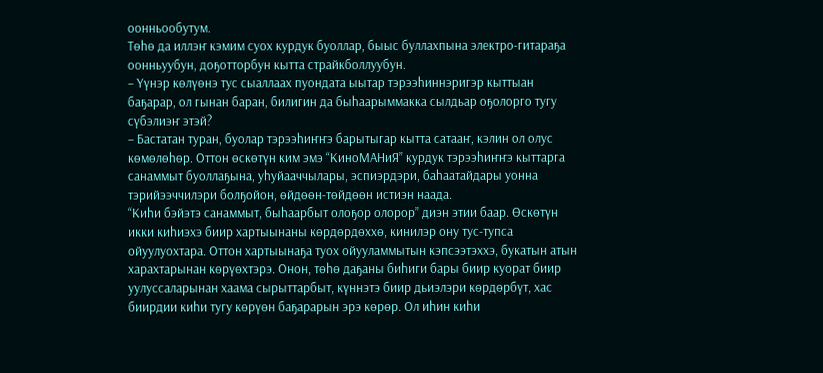оонньообутум.
Төһө да иллэҥ кэмим суох курдук буоллар, быыс буллахпына электро-гитараҕа оонньуубун, доҕотторбун кытта страйкболлуубун.
– Үүнэр көлүөнэ тус сыаллаах пуондата ыытар тэрээһиннэригэр кыттыан баҕарар, ол гынан баран, билигин да быһаарыммакка сылдьар оҕолорго тугу сүбэлиэҥ этэй?
– Бастатан туран, буолар тэрээһиҥҥэ барытыгар кытта сатааҥ, кэлин ол олус көмөлөһөр. Оттон өскөтүн ким эмэ “КиноМАНиЯ” курдук тэрээһиҥҥэ кыттарга санаммыт буоллаҕына, уһуйааччылары, эспиэрдэри, баһаатайдары уонна тэрийээччилэри болҕойон, өйдөөн-төйдөөн истиэн наада.
“Киһи бэйэтэ санаммыт, быһаарбыт олоҕор олорор” диэн этии баар. Өскөтүн икки киһиэхэ биир хартыынаны көрдөрдөххө, кинилэр ону тус-тупса ойуулуохтара. Оттон хартыынаҕа туох ойууламмытын кэпсээтэххэ, букатын атын харахтарынан көрүөхтэрэ. Онон, төһө даҕаны биһиги бары биир куорат биир уулуссаларынан хаама сырыттарбыт, күннэтэ биир дьиэлэри көрдөрбүт, хас биирдии киһи тугу көрүөн баҕарарын эрэ көрөр. Ол иһин киһи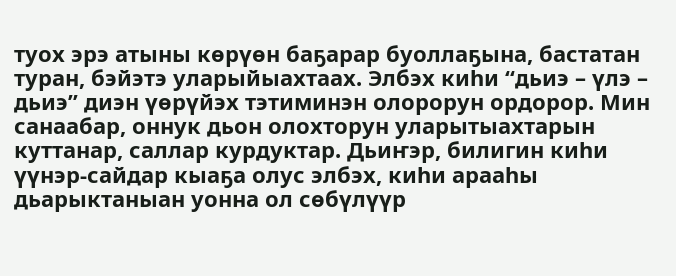туох эрэ атыны көрүөн баҕарар буоллаҕына, бастатан туран, бэйэтэ уларыйыахтаах. Элбэх киһи “дьиэ – үлэ – дьиэ” диэн үөрүйэх тэтиминэн олорорун ордорор. Мин санаабар, оннук дьон олохторун уларытыахтарын куттанар, саллар курдуктар. Дьиҥэр, билигин киһи үүнэр-сайдар кыаҕа олус элбэх, киһи арааһы дьарыктаныан уонна ол сөбүлүүр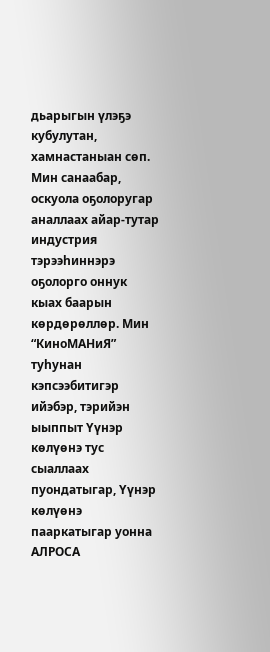дьарыгын үлэҕэ кубулутан, хамнастаныан сөп. Мин санаабар, оскуола оҕолоругар аналлаах айар-тутар индустрия тэрээһиннэрэ оҕолорго оннук кыах баарын көрдөрөллөр. Мин “КиноМАНиЯ” туһунан кэпсээбитигэр ийэбэр, тэрийэн ыыппыт Үүнэр көлүөнэ тус сыаллаах пуондатыгар, Үүнэр көлүөнэ пааркатыгар уонна АЛРОСА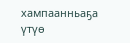хампаанньаҕа үтүө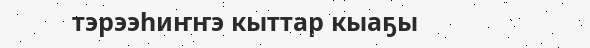тэрээһиҥҥэ кыттар кыаҕы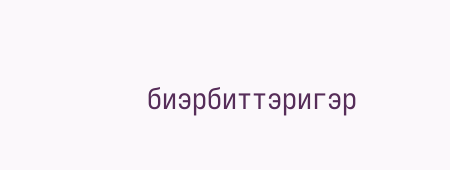биэрбиттэригэр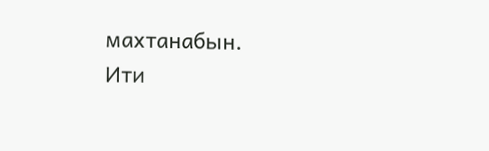махтанабын.
Ити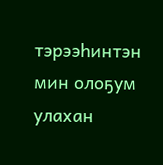тэрээһинтэн мин олоҕум улахан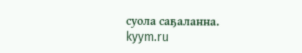суола саҕаланна.
kyym.ru